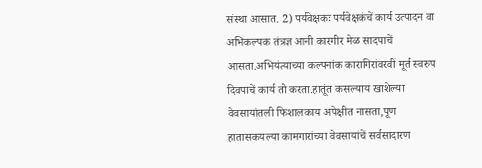संस्था आसात. 2) पर्यवेक्षकः पर्यवेक्षकंचें कार्य उत्पादन वा अभिकल्पक तंत्रज्ञ आनी कारगीर मेळ सादपाचें आसता.अभियंत्याच्या कल्पनांक कारागिरांवरवीं मूर्त स्वरुप दिवपाचें कार्य तो करता.हातूंत कसल्याय खाशेल्या वेवसायांतली फिशालकाय अपेक्षीत नासता,पूण हातासकयल्या कामगारांच्या वेवसायांचें सर्वसादारण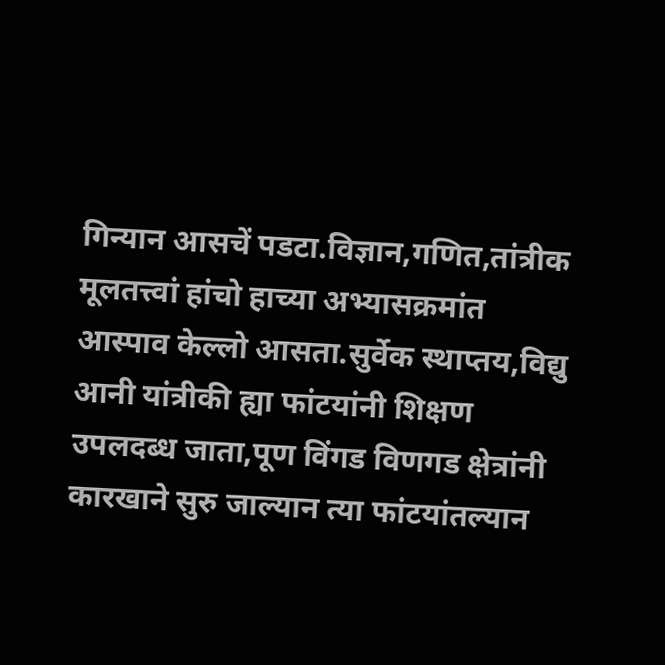गिन्यान आसचें पडटा.विज्ञान,गणित,तांत्रीक मूलतत्त्वां हांचो हाच्या अभ्यासक्रमांत आस्पाव केल्लो आसता.सुर्वेक स्थाप्तय,विद्यु आनी यांत्रीकी ह्या फांटयांनी शिक्षण उपलदब्ध जाता,पूण विंगड विणगड क्षेत्रांनी कारखाने सुरु जाल्यान त्या फांटयांतल्यान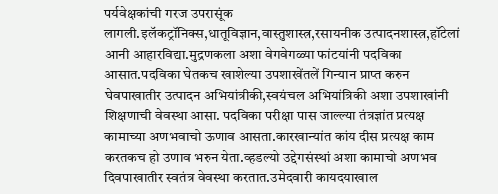पर्यवेक्षकांची गरज उपरासूंक लागली.इलॅकट्रॉनिक्स,धातूविज्ञान,वास्तुशास्त्र,रसायनीक उत्पादनशास्त्र,हॉटेलां आनी आहारविद्या.मुद्रणकला अशा वेगवेगळ्या फांटयांनी पदविका आसात.पदविका घेतकच खाशेल्या उपशाखेंतलें गिन्यान प्राप्त करुन घेवपाखातीर उत्पादन अभियांत्रीकी,स्वयंचल अभियांत्रिकी अशा उपशाखांनी शिक्षणाची वेवस्था आसा. पदविका परीक्षा पास जाल्ल्या तंत्रज्ञांत प्रत्यक्ष कामाच्या अणभवाचो ऊणाव आसता.कारखान्यांत कांय दीस प्रत्यक्ष काम करतकच हो उणाव भरुन येता.व्हडल्यो उद्देगसंस्थां अशा कामाचो अणभव दिवपाखातीर स्वतंत्र वेवस्था करतात.उमेदवारी कायदयाखाल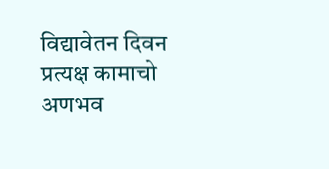विद्यावेतन दिवन प्रत्यक्ष कामाचो अणभव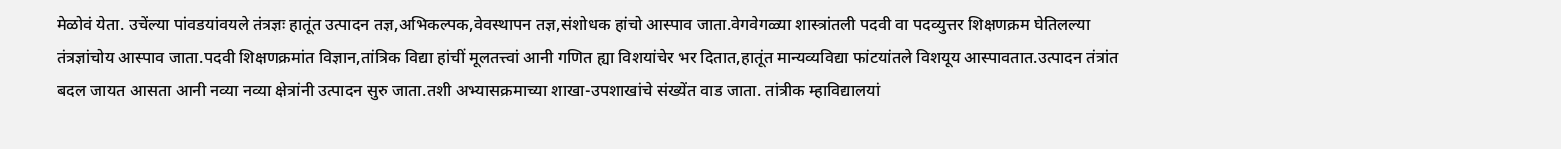मेळोवं येता. उचेंल्या पांवडयांवयले तंत्रज्ञः हातूंत उत्पादन तज्ञ,अभिकल्पक,वेवस्थापन तज्ञ,संशोधक हांचो आस्पाव जाता.वेगवेगळ्या शास्त्रांतली पदवी वा पदव्युत्तर शिक्षणक्रम घेतिलल्या तंत्रज्ञांचोय आस्पाव जाता.पदवी शिक्षणक्रमांत विज्ञान,तांत्रिक विद्या हांचीं मूलतत्त्वां आनी गणित ह्या विशयांचेर भर दितात,हातूंत मान्यव्यविद्या फांटयांतले विशयूय आस्पावतात.उत्पादन तंत्रांत बदल जायत आसता आनी नव्या नव्या क्षेत्रांनी उत्पादन सुरु जाता.तशी अभ्यासक्रमाच्या शाखा-उपशाखांचे संख्येंत वाड जाता. तांत्रीक म्हाविद्यालयां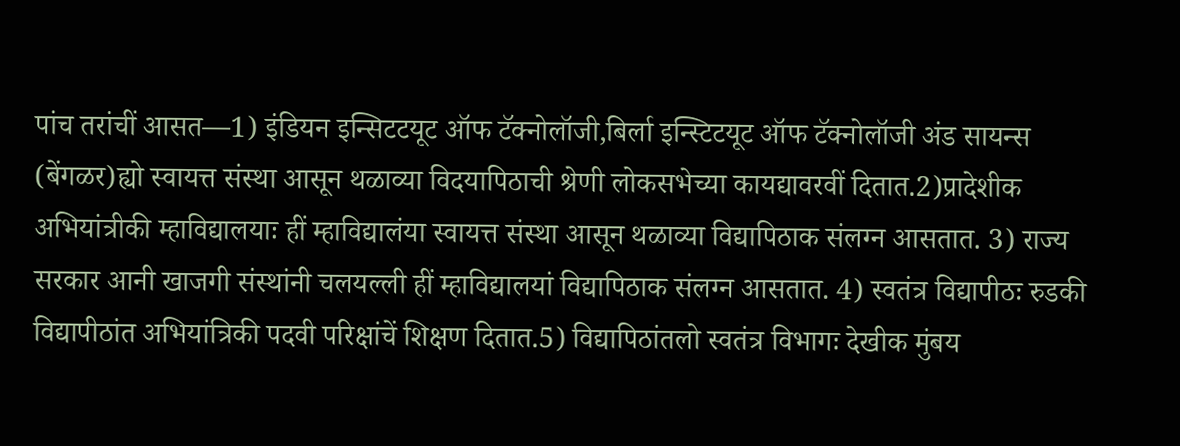पांच तरांचीं आसत—1) इंडियन इन्सिटटयूट ऑफ टॅक्नोलॉजी,बिर्ला इन्स्टिटयूट ऑफ टॅक्नोलॉजी अंड सायन्स (बेंगळर)ह्यो स्वायत्त संस्था आसून थळाव्या विदयापिठाची श्रेणी लोकसभेच्या कायद्यावरवीं दितात.2)प्रादेशीक अभियांत्रीकी म्हाविद्यालयाः हीं म्हाविद्यालंया स्वायत्त संस्था आसून थळाव्या विद्यापिठाक संलग्न आसतात. 3) राज्य सरकार आनी खाजगी संस्थांनी चलयल्ली हीं म्हाविद्यालयां विद्यापिठाक संलग्न आसतात. 4) स्वतंत्र विद्यापीठः रुडकी विद्यापीठांत अभियांत्रिकी पदवी परिक्षांचें शिक्षण दितात.5) विद्यापिठांतलो स्वतंत्र विभागः देखीक मुंबय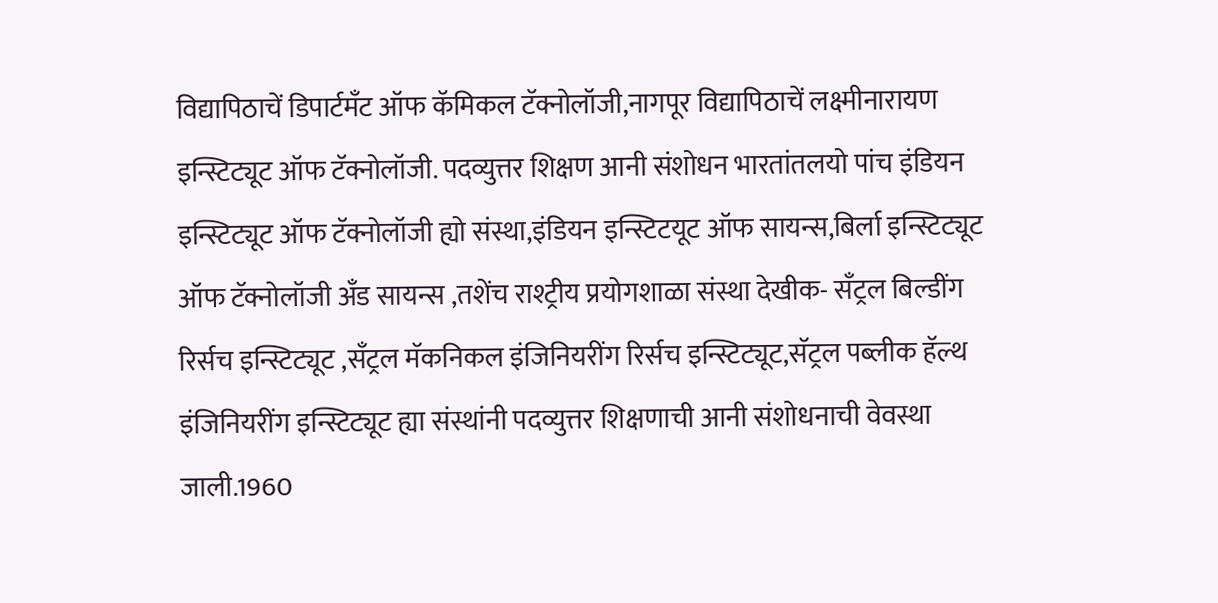विद्यापिठाचें डिपार्टमँट ऑफ कॅमिकल टॅक्नोलॉजी,नागपूर विद्यापिठाचें लक्ष्मीनारायण इन्स्टिट्यूट ऑफ टॅक्नोलॉजी. पदव्युत्तर शिक्षण आनी संशोधन भारतांतलयो पांच इंडियन इन्स्टिट्यूट ऑफ टॅक्नोलॉजी ह्यो संस्था,इंडियन इन्स्टिटयूट ऑफ सायन्स,बिर्ला इन्स्टिट्यूट ऑफ टॅक्नोलॉजी अँड सायन्स ,तशेंच राश्ट्रीय प्रयोगशाळा संस्था देखीक- सँट्रल बिल्डींग रिर्सच इन्स्टिट्यूट ,सँट्रल मॅकनिकल इंजिनियरींग रिर्सच इन्स्टिट्यूट,सॅट्रल पब्लीक हॅल्थ इंजिनियरींग इन्स्टिट्यूट ह्या संस्थांनी पदव्युत्तर शिक्षणाची आनी संशोधनाची वेवस्था जाली.1960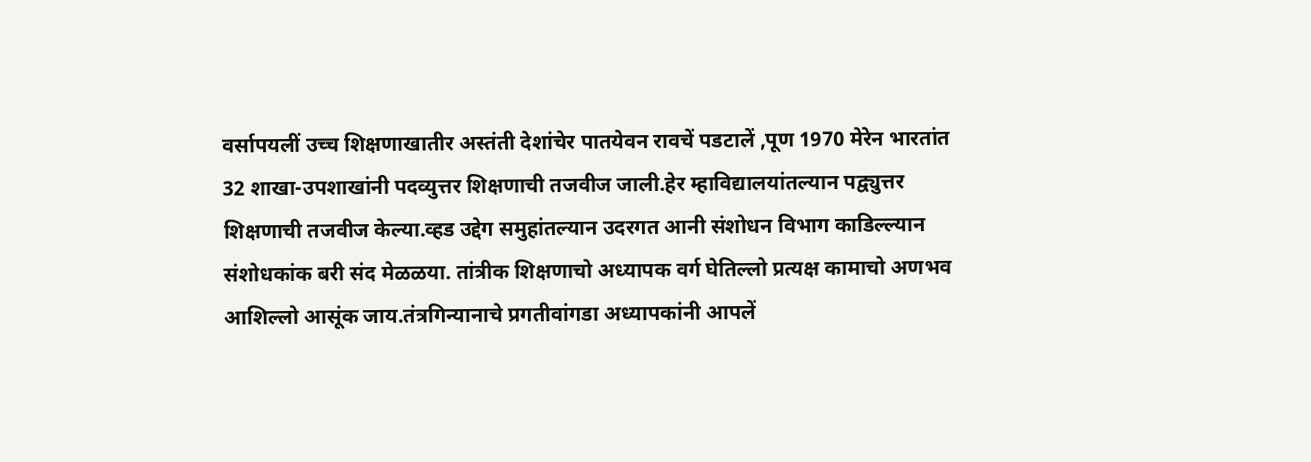वर्सापयलीं उच्च शिक्षणाखातीर अस्तंती देशांचेर पातयेवन रावचें पडटालें ,पूण 1970 मेरेन भारतांत 32 शाखा-उपशाखांनी पदव्युत्तर शिक्षणाची तजवीज जाली.हेर म्हाविद्यालयांतल्यान पद्व्युत्तर शिक्षणाची तजवीज केल्या.व्हड उद्देग समुहांतल्यान उदरगत आनी संशोधन विभाग काडिल्ल्यान संशोधकांक बरी संद मेळळया. तांत्रीक शिक्षणाचो अध्यापक वर्ग घेतिल्लो प्रत्यक्ष कामाचो अणभव आशिल्लो आसूंक जाय.तंत्रगिन्यानाचे प्रगतीवांगडा अध्यापकांनी आपलें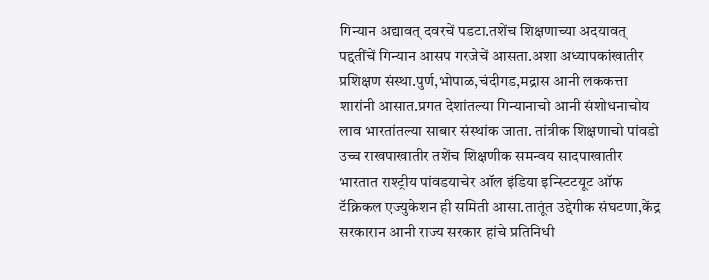गिन्यान अद्यावत् दवरचें पडटा.तशेंच शिक्षणाच्या अदयावत् पद्दतींचें गिन्यान आसप गरजेचें आसता.अशा अध्यापकांखातीर प्रशिक्षण संस्था.पुर्ण,भोपाळ,चंदीगड,मद्रास आनी लककत्ता शारांनी आसात.प्रगत देशांतल्या गिन्यानाचो आनी संशोधनाचोय लाव भारतांतल्या साबार संस्थांक जाता. तांत्रीक शिक्षणाचो पांवडो उच्च राखपाखातीर तशेंच शिक्षणीक समन्वय सादपाखातीर भारतात राश्ट्रीय पांवडयाचेर ऑल इंडिया इन्स्टिटयूट ऑफ टॅक्निकल एज्युकेशन ही समिती आसा.तातूंत उद्देगीक संघटणा,केंद्र सरकारान आनी राज्य सरकार हांचे प्रतिनिधी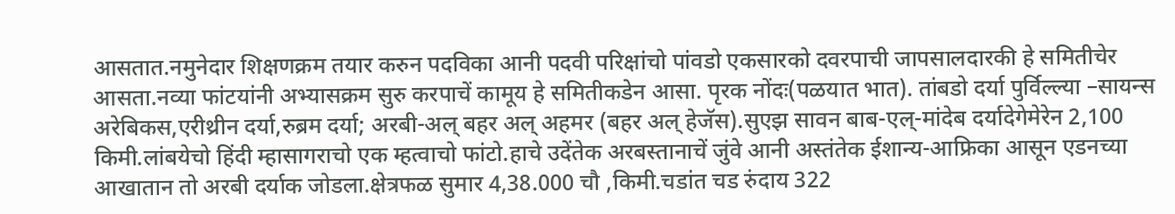आसतात.नमुनेदार शिक्षणक्रम तयार करुन पदविका आनी पदवी परिक्षांचो पांवडो एकसारको दवरपाची जापसालदारकी हे समितीचेर आसता.नव्या फांटयांनी अभ्यासक्रम सुरु करपाचें कामूय हे समितीकडेन आसा. पृरक नोंदः(पळयात भात). तांबडो दर्या पुर्विल्ल्या –सायन्स अरेबिकस,एरीथ्रीन दर्या,रुब्रम दर्या; अरबी-अल् बहर अल् अहमर (बहर अल् हेजॅस).सुएझ सावन बाब-एल्-मांदेब दर्यादेगेमेरेन 2,100 किमी.लांबयेचो हिंदी म्हासागराचो एक म्हत्वाचो फांटो.हाचे उदेंतेक अरबस्तानाचें जुंवे आनी अस्तंतेक ईशान्य-आफ्रिका आसून एडनच्या आखातान तो अरबी दर्याक जोडला.क्षेत्रफळ सुमार 4,38.000 चौ ,किमी.चडांत चड रुंदाय 322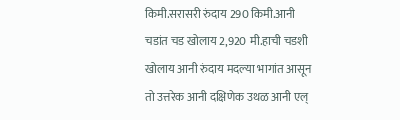किमी.सरासरी रुंदाय 290 किमी.आनी चडांत चड खोलाय 2,920 मी.हाची चडशी खोलाय आनी रुंदाय मदल्या भागांत आसून तो उत्तरेक आनी दक्षिणेक उथळ आनी एल्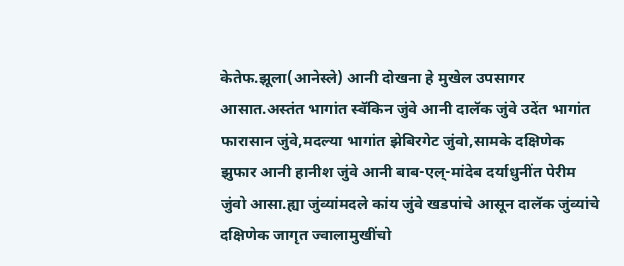केतेफ.झूला(आनेस्ले) आनी दोखना हे मुखेल उपसागर आसात.अस्तंत भागांत स्वॅकिन जुंवे आनी दालॅक जुंवे उदेंत भागांत फारासान जुंवे,मदल्या भागांत झेबिरगेट जुंवो,सामके दक्षिणेक झुफार आनी हानीश जुंवे आनी बाब-एल्-मांदेब दर्याधुनींत पेरीम जुंवो आसा.ह्या जुंव्यांमदले कांय जुंवे खडपांचे आसून दालॅक जुंव्यांचे दक्षिणेक जागृत ज्वालामुखींचो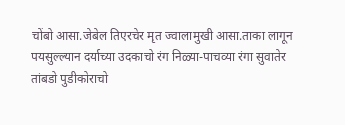चोंबो आसा.जेबेल तिएरचेर मृत ज्वालामुखी आसा.ताका लागून पयसुल्ल्यान दर्याच्या उदकाचो रंग निळ्या-पाचव्या रंगा सुवातेर तांबडो पुडीकोराचो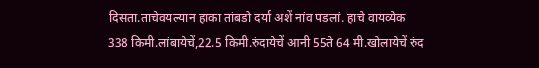दिसता.ताचेवयल्यान हाका तांबडो दर्या अशें नांव पडलां. हाचे वायव्येक 338 किमी.लांबायेचें,22.5 किमी.रुंदायेचें आनी 55ते 64 मी.खोलायेचें रुंद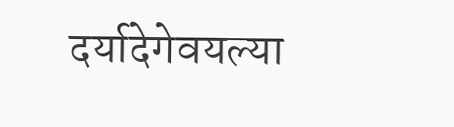दर्यादेगेवयल्या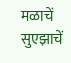मळाचें सुएझाचें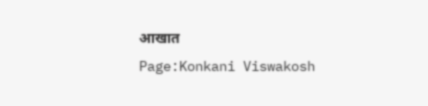आखात
Page:Konkani Viswakosh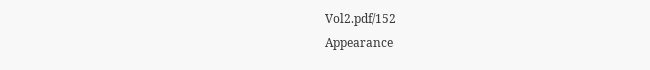Vol2.pdf/152
Appearance